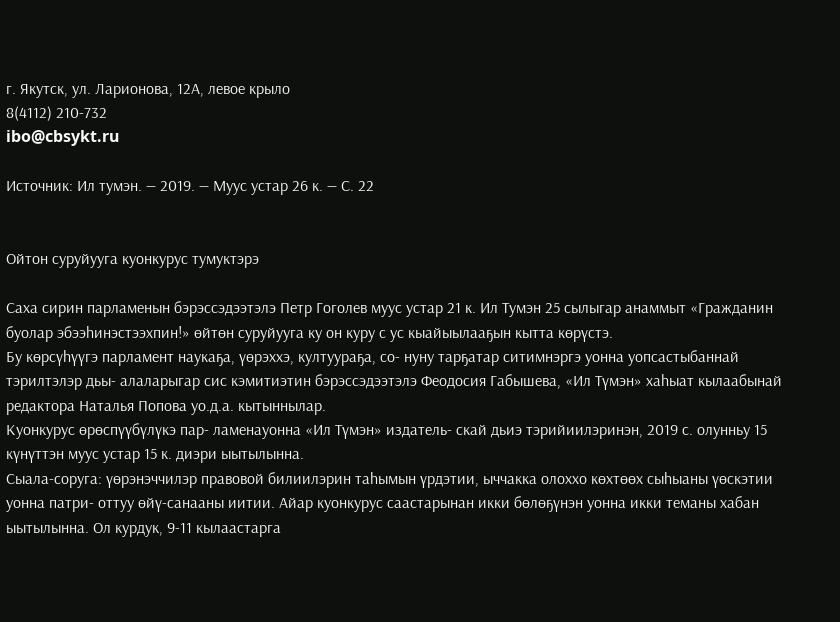г. Якутск, ул. Ларионова, 12А, левое крыло
8(4112) 210-732
ibo@cbsykt.ru

Источник: Ил тумэн. — 2019. — Муус устар 26 к. — С. 22


Ойтон суруйууга куонкурус тумуктэрэ

Саха сирин парламенын бэрэссэдээтэлэ Петр Гоголев муус устар 21 к. Ил Тумэн 25 сылыгар анаммыт «Гражданин буолар эбээһинэстээхпин!» өйтөн суруйууга ку он куру с ус кыайыылааҕын кытта көрүстэ.
Бу көрсүһүүгэ парламент наукаҕа, үөрэххэ, култуураҕа, со- нуну тарҕатар ситимнэргэ уонна уопсастыбаннай тэрилтэлэр дьы- алаларыгар сис кэмитиэтин бэрэссэдээтэлэ Феодосия Габышева, «Ил Түмэн» хаһыат кылаабынай редактора Наталья Попова уо.д.а. кытыннылар.
Куонкурус өрөспүүбүлүкэ пар- ламенауонна «Ил Түмэн» издатель- скай дьиэ тэрийиилэринэн, 2019 с. олунньу 15 күнүттэн муус устар 15 к. диэри ыытылынна.
Сыала-соруга: үөрэнэччилэр правовой билиилэрин таһымын үрдэтии, ыччакка олоххо көхтөөх сыһыаны үөскэтии уонна патри- оттуу өйү-санааны иитии. Айар куонкурус саастарынан икки бөлөҕүнэн уонна икки теманы хабан ыытылынна. Ол курдук, 9-11 кылаастарга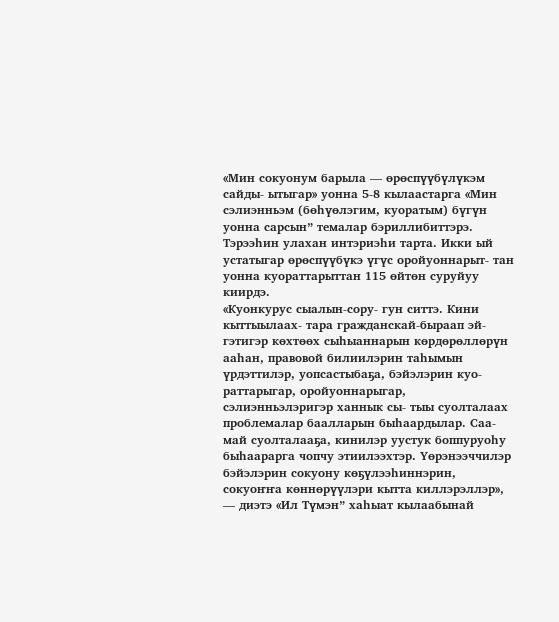«Мин сокуонум барыла — өрөспүүбүлүкэм сайды- ытыгар» уонна 5-8 кылаастарга «Мин сэлиэнньэм (бөһүөлэгим, куоратым) бүгүн уонна сарсын” темалар бэриллибиттэрэ.
Тэрээһин улахан интэриэһи тарта. Икки ый устатыгар өрөспүүбүкэ үгүс оройуоннарыт- тан уонна куораттарыттан 115 өйтөн суруйуу киирдэ.
«Куонкурус сыалын-сору- гун ситтэ. Кини кыттыылаах- тара гражданскай-быраап эй- гэтигэр көхтөөх сыһыаннарын көрдөрөллөрүн ааһан, правовой билиилэрин таһымын үрдэттилэр, уопсастыбаҕа, бэйэлэрин куо- раттарыгар, оройуоннарыгар, сэлиэнньэлэригэр ханнык сы- тыы суолталаах проблемалар баалларын быһаардылар. Саа- май суолталааҕа, кинилэр уустук боппуруоһу быһаарарга чопчу этиилээхтэр. Үөрэнээччилэр бэйэлэрин сокуону көҕүлээһиннэрин, сокуоҥҥа көннөрүүлэри кытта киллэрэллэр», — диэтэ «Ил Түмэн” хаһыат кылаабынай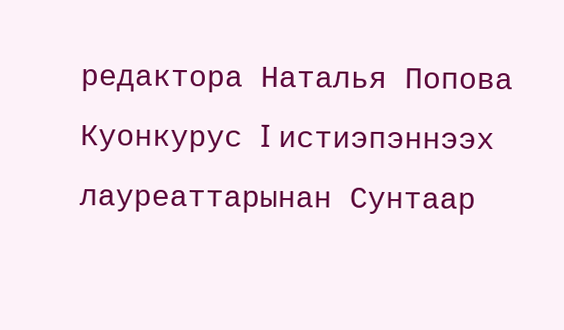редактора Наталья Попова
Куонкурус I истиэпэннээх лауреаттарынан Сунтаар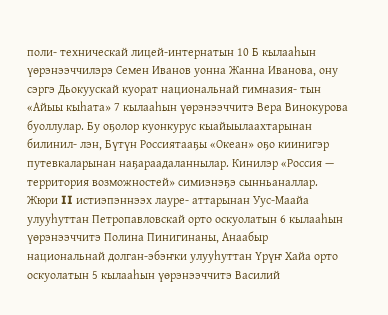поли- техническай лицей-интернатын 10 Б кылааһын үөрэнээччилэрэ Семен Иванов уонна Жанна Иванова, ону сэргэ Дьокуускай куорат национальнай гимназия- тын «Айыы кыһата» 7 кылааһын үөрэнээччитэ Вера Винокурова буоллулар. Бу оҕолор куонкурус кыайыылаахтарынан билинил- лэн, Бүтүн Россиятааҕы «Океан» оҕо киинигэр путевкаларынан наҕараадаланнылар. Кинилэр «Россия — территория возможностей» симиэнэҕэ сынньаналлар.
Жюри II истиэпэннээх лауре- аттарынан Уус-Маайа улууһуттан Петропавловскай орто оскуолатын 6 кылааһын үөрэнээччитэ Полина Пинигинаны, Анаабыр национальнай долган-эбэҥки улууһуттан Үрүҥ Хайа орто оскуолатын 5 кылааһын үөрэнээччитэ Василий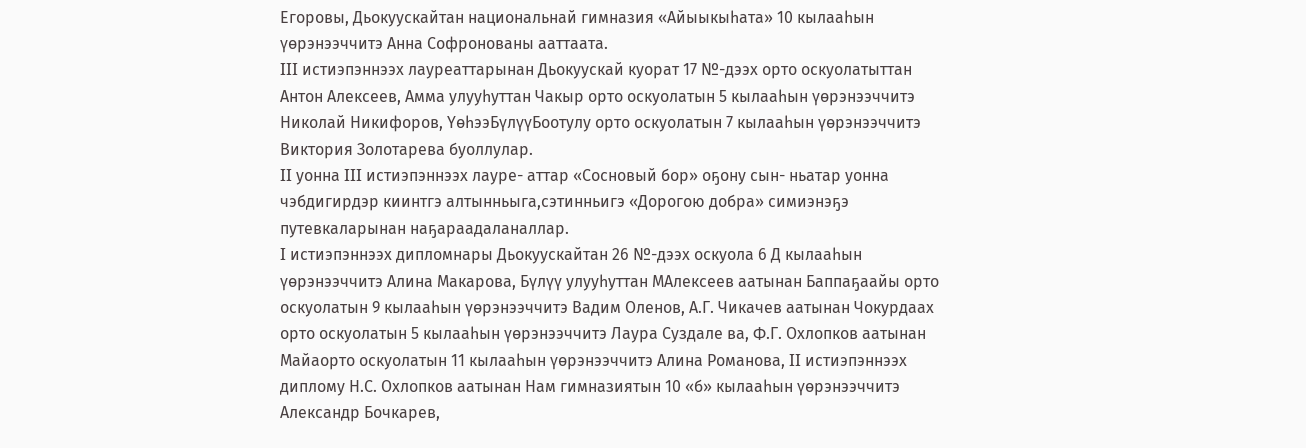Егоровы, Дьокуускайтан национальнай гимназия «Айыыкыһата» 10 кылааһын үөрэнээччитэ Анна Софронованы ааттаата.
III истиэпэннээх лауреаттарынан Дьокуускай куорат 17 №-дээх орто оскуолатыттан Антон Алексеев, Амма улууһуттан Чакыр орто оскуолатын 5 кылааһын үөрэнээччитэ Николай Никифоров, ҮөһээБүлүүБоотулу орто оскуолатын 7 кылааһын үөрэнээччитэ Виктория Золотарева буоллулар.
II уонна III истиэпэннээх лауре- аттар «Сосновый бор» оҕону сын- ньатар уонна чэбдигирдэр киинтгэ алтынньыга,сэтинньигэ «Дорогою добра» симиэнэҕэ путевкаларынан наҕараадаланаллар.
I истиэпэннээх дипломнары Дьокуускайтан 26 №-дээх оскуола 6 Д кылааһын үөрэнээччитэ Алина Макарова, Бүлүү улууһуттан МАлексеев аатынан Баппаҕаайы орто оскуолатын 9 кылааһын үөрэнээччитэ Вадим Оленов, А.Г. Чикачев аатынан Чокурдаах орто оскуолатын 5 кылааһын үөрэнээччитэ Лаура Суздале ва, Ф.Г. Охлопков аатынан Майаорто оскуолатын 11 кылааһын үөрэнээччитэ Алина Романова, II истиэпэннээх диплому Н.С. Охлопков аатынан Нам гимназиятын 10 «б» кылааһын үөрэнээччитэ Александр Бочкарев,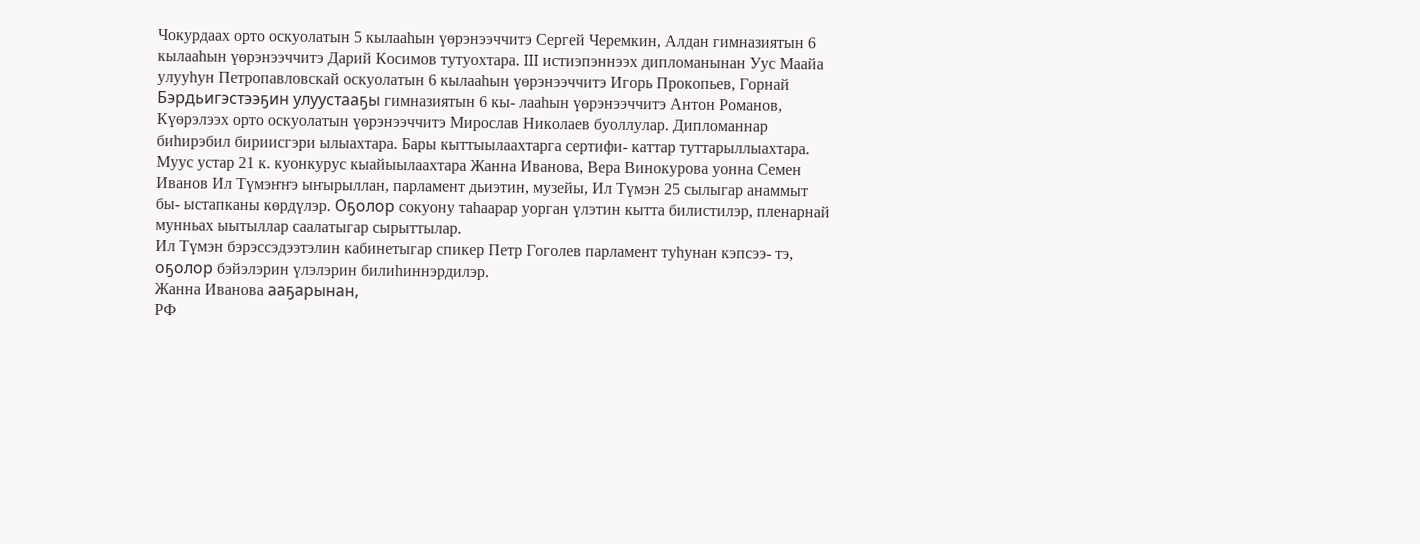Чокурдаах орто оскуолатын 5 кылааһын үөрэнээччитэ Сергей Черемкин, Алдан гимназиятын 6 кылааһын үөрэнээччитэ Дарий Косимов тутуохтара. III истиэпэннээх дипломанынан Уус Маайа улууһун Петропавловскай оскуолатын 6 кылааһын үөрэнээччитэ Игорь Прокопьев, Горнай Бэрдьигэстээҕин улуустааҕы гимназиятын 6 кы- лааһын үөрэнээччитэ Антон Романов, Күөрэлээх орто оскуолатын үөрэнээччитэ Мирослав Николаев буоллулар. Дипломаннар биһирэбил бириисгэри ылыахтара. Бары кыттыылаахтарга сертифи- каттар туттарыллыахтара.
Муус устар 21 к. куонкурус кыайыылаахтара Жанна Иванова, Вера Винокурова уонна Семен Иванов Ил Түмэҥҥэ ыҥырыллан, парламент дьиэтин, музейы, Ил Түмэн 25 сылыгар анаммыт бы- ыстапканы көрдүлэр. Оҕолор сокуону таһаарар уорган үлэтин кытта билистилэр, пленарнай мунньах ыытыллар саалатыгар сырыттылар.
Ил Түмэн бэрэссэдээтэлин кабинетыгар спикер Петр Гоголев парламент туһунан кэпсээ- тэ, оҕолор бэйэлэрин үлэлэрин билиһиннэрдилэр.
Жанна Иванова ааҕарынан,
РФ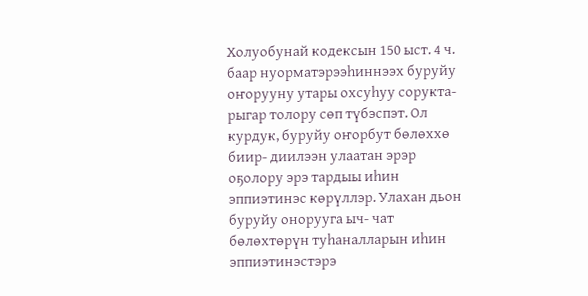Холуобунай кодексын 150 ыст. 4 ч. баар нуорматэрээһиннээх буруйу оҥорууну утары охсуһуу сорукта- рыгар толору сөп түбэспэт. Ол курдук, буруйу оҥорбут бөлөххө биир- диилээн улаатан эрэр оҕолору эрэ тардыы иһин эппиэтинэс көрүллэр. Улахан дьон буруйу онорууга ыч- чат бөлөхтөрүн туһаналларын иһин эппиэтинэстэрэ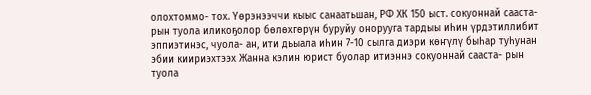олохтоммо- тох. Үөрэнээччи кыыс санаатьшан, РФ ХК 150 ыст. сокуоннай сааста- рын туола иликоҕолор бөлөхгөрүн буруйу онорууга тардыы иһин үрдэтиллибит эппиэтинэс, чуола- ан, ити дьыала иһин 7-10 сылга диэри көҥүлү быһар туһунан эбии киириэхтээх Жанна кэлин юрист буолар итиэннэ сокуоннай сааста- рын туола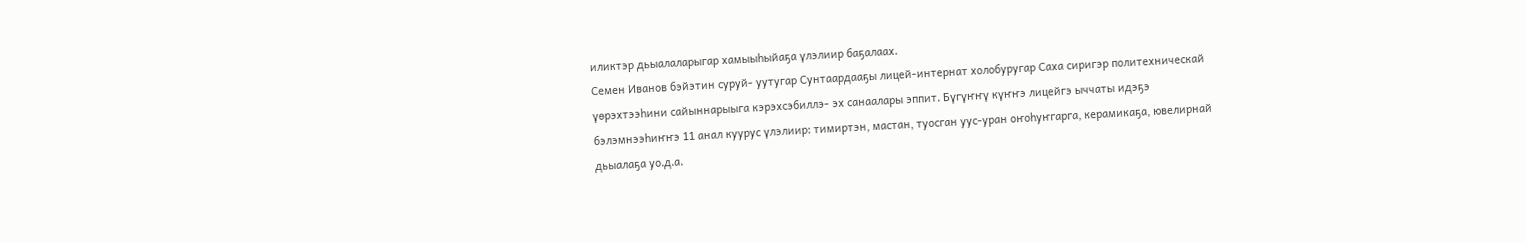иликтэр дьыалаларыгар хамыыһыйаҕа үлэлиир баҕалаах.
Семен Иванов бэйэтин суруй- уутугар Сунтаардааҕы лицей-интернат холобуругар Саха сиригэр политехническай үөрэхтээһини сайыннарыыга кэрэхсэбиллэ- эх санаалары эппит. Бүгүҥҥү күҥҥэ лицейгэ ыччаты идэҕэ бэлэмнээһиҥҥэ 11 анал куурус үлэлиир: тимиртэн, мастан, туосган уус-уран оҥоһуҥгарга, керамикаҕа, ювелирнай дьыалаҕа уо.д.а.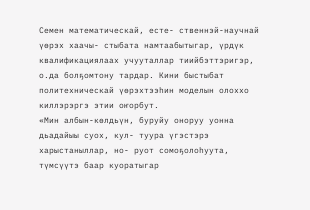Семен математическай, есте- ственнэй-научнай үөрэх хаачы- стыбата намтаабытыгар, үрдүк квалификациялаах учууталлар тиийбэттэригэр, о.да болҕомтону тардар. Кини быстыбат политехническай үөрэхтээһин моделын олоххо киллэрэргэ этии оҥорбут.
«Мин албын-көлдьүн, буруйу оноруу уонна дьадайыы суох, кул- туура үгэстэрэ харыстаныллар, но- руот сомоҕолоһуута, түмсүүтэ баар куоратыгар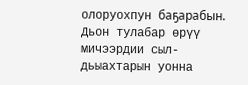олоруохпун баҕарабын. Дьон тулабар өрүү мичээрдии сыл- дьыахтарын уонна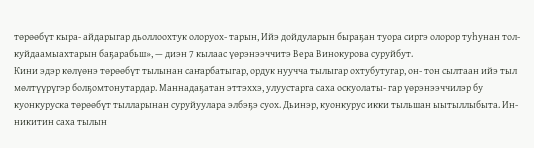төрөөбүт кыра- айдарыгар дьоллоохтук олоруох- тарын, Ийэ дойдуларын быраҕан туора сиргэ олорор туһунан тол- куйдаамыахтарын баҕарабьш», — диэн 7 кылаас үөрэнээччитэ Вера Винокурова суруйбут.
Кини эдэр көлүөнэ төрөөбүт тылынан саҥарбатыгар, ордук нуучча тылыгар охтубутугар, он- тон сылтаан ийэ тыл мөлтүүрүгэр болҕомтонутардар. Маннадаҕатан эттэххэ, улуустарга саха оскуолаты- гар үөрэнээччилэр бу куонкуруска төрөөбүт тылларынан суруйуулара элбэҕэ суох. Дьинэр, куонкурус икки тыльшан ыытыллыбыта. Ин- никитин саха тылын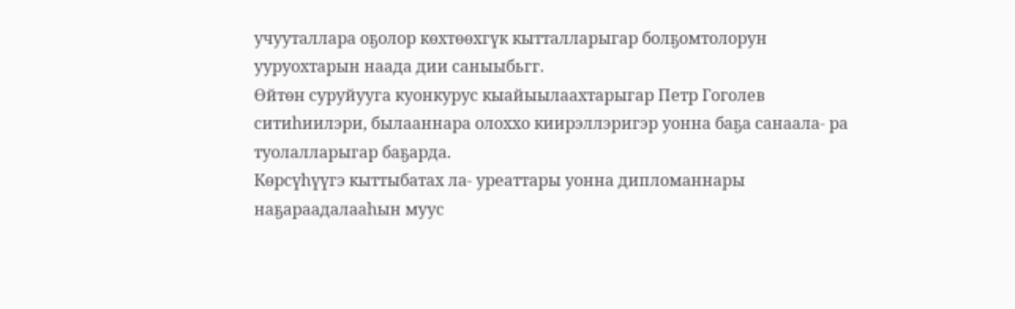учууталлара оҕолор көхтөөхгүк кытталларыгар болҕомтолорун ууруохтарын наада дии саныыбьгг.
Өйтөн суруйууга куонкурус кыайыылаахтарыгар Петр Гоголев ситиһиилэри, былааннара олоххо киирэллэригэр уонна баҕа санаала- ра туолалларыгар баҕарда.
Көрсүһүүгэ кыттыбатах ла- уреаттары уонна дипломаннары наҕараадалааһын муус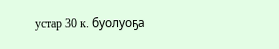устар 30 к. буолуоҕа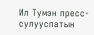Ил Тумэн пресс- сулууспатын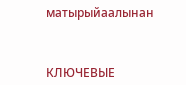матырыйаалынан



КЛЮЧЕВЫЕ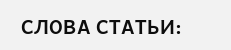СЛОВА СТАТЬИ: